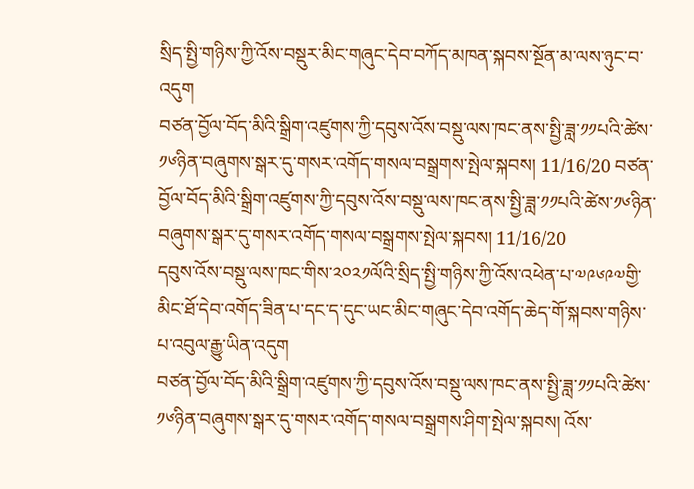སྲིད་སྤྱི་གཉིས་ཀྱི་འོས་བསྡུར་མིང་གཞུང་དེབ་བཀོད་མཁན་སྐབས་སྔོན་མ་ལས་ཉུང་བ་འདུག
བཙན་བྱོལ་བོད་མིའི་སྒྲིག་འཛུགས་ཀྱི་དབུས་འོས་བསྡུ་ལས་ཁང་ནས་སྤྱི་ཟླ་༡༡པའི་ཚེས་༡༦ཉིན་བཞུགས་སྒར་དུ་གསར་འགོད་གསལ་བསྒྲགས་སྤེལ་སྐབས། 11/16/20 བཙན་བྱོལ་བོད་མིའི་སྒྲིག་འཛུགས་ཀྱི་དབུས་འོས་བསྡུ་ལས་ཁང་ནས་སྤྱི་ཟླ་༡༡པའི་ཚེས་༡༦ཉིན་བཞུགས་སྒར་དུ་གསར་འགོད་གསལ་བསྒྲགས་སྤེལ་སྐབས། 11/16/20
དབུས་འོས་བསྡུ་ལས་ཁང་གིས་༢༠༢༡ལོའི་སྲིད་སྤྱི་གཉིས་ཀྱི་འོས་འཕེན་པ་༧༩༦༩༧གྱི་མིང་ཐོ་དེབ་འགོད་ཟིན་པ་དང་ད་དུང་ཡང་མིང་གཞུང་དེབ་འགོད་ཆེད་གོ་སྐབས་གཉིས་པ་འབུལ་རྒྱུ་ཡིན་འདུག
བཙན་བྱོལ་བོད་མིའི་སྒྲིག་འཛུགས་ཀྱི་དབུས་འོས་བསྡུ་ལས་ཁང་ནས་སྤྱི་ཟླ་༡༡པའི་ཚེས་༡༦ཉིན་བཞུགས་སྒར་དུ་གསར་འགོད་གསལ་བསྒྲགས་ཤིག་སྤེལ་སྐབས། འོས་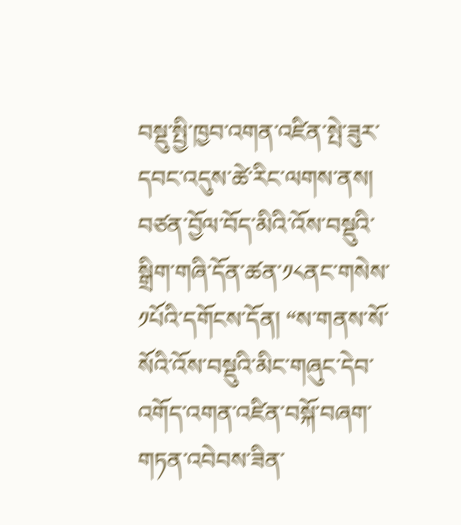བསྡུ་སྤྱི་ཁྱབ་འགན་འཛིན་སྤེ་ཟུར་དབང་འདུས་ཚེ་རིང་ལགས་ནས། བཙན་བྱོལ་བོད་མིའི་འོས་བསྡུའི་སྒྲིག་གཞི་དོན་ཚན་༡༨ནང་གསེས་༡པོའི་དགོངས་དོན། “ས་གནས་སོ་སོའི་འོས་བསྡུའི་མིང་གཞུང་དེབ་འགོད་འགན་འཛིན་བསྐོ་བཞག་གཏན་འབེབས་ཟིན་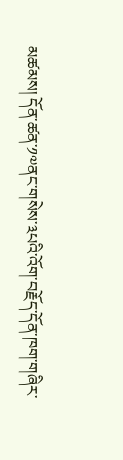མཚམས། དོན་ཚན་༡༧ནང་གསེས་༣པའི་འོག་བརྗོད་དོན་ཁག་གཞིར་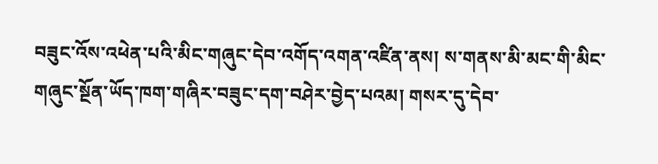བཟུང་འོས་འཕེན་པའི་མིང་གཞུང་དེབ་འགོད་འགན་འཛིན་ནས། ས་གནས་མི་མང་གི་མིང་གཞུང་སྔོན་ཡོད་ཁག་གཞིར་བཟུང་དག་བཤེར་བྱེད་པའམ། གསར་དུ་དེབ་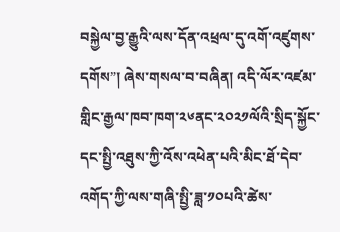བསྐྱེལ་བྱ་རྒྱུའི་ལས་དོན་འཕྲལ་དུ་འགོ་འཛུགས་དགོས”། ཞེས་གསལ་བ་བཞིན། འདི་ལོར་འཛམ་གླིང་རྒྱལ་ཁབ་ཁག་༢༦ནང་༢༠༢༡ལོའི་སྲིད་སྐྱོང་དང་སྤྱི་འཐུས་ཀྱི་འོས་འཕེན་པའི་མིང་ཐོ་དེབ་འགོད་ཀྱི་ལས་གཞི་སྤྱི་ཟླ་༡༠པའི་ཚེས་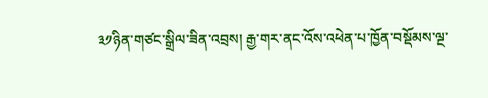༣༡ཉིན་གཙང་སྒྲིལ་ཟིན་འབྲས། རྒྱ་གར་ནང་འོས་འཕེན་པ་ཁྱོན་བསྡོམས་ལྔ་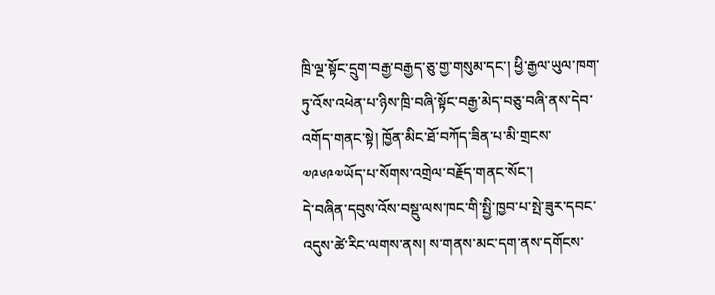ཁྲི་ལྔ་སྟོང་དྲུག་བརྒྱ་བརྒྱད་ཅུ་གྱ་གསུམ་དང་། ཕྱི་རྒྱལ་ཡུལ་ཁག་ཏུ་འོས་འཕེན་པ་ཉིས་ཁྲི་བཞི་སྟོང་བརྒྱ་མེད་བཅུ་བཞི་ནས་དེབ་འགོད་གནང་སྟེ། ཁྱོན་མིང་ཐོ་བཀོད་ཟིན་པ་མི་གྲངས་༧༩༦༩༧ཡོད་པ་སོགས་འགྲེལ་བརྗོད་གནང་སོང་།
དེ་བཞིན་དབུས་འོས་བསྡུ་ལས་ཁང་གི་སྤྱི་ཁྱབ་པ་སྤེ་ཟུར་དབང་འདུས་ཚེ་རིང་ལགས་ནས། ས་གནས་མང་དག་ནས་དགོངས་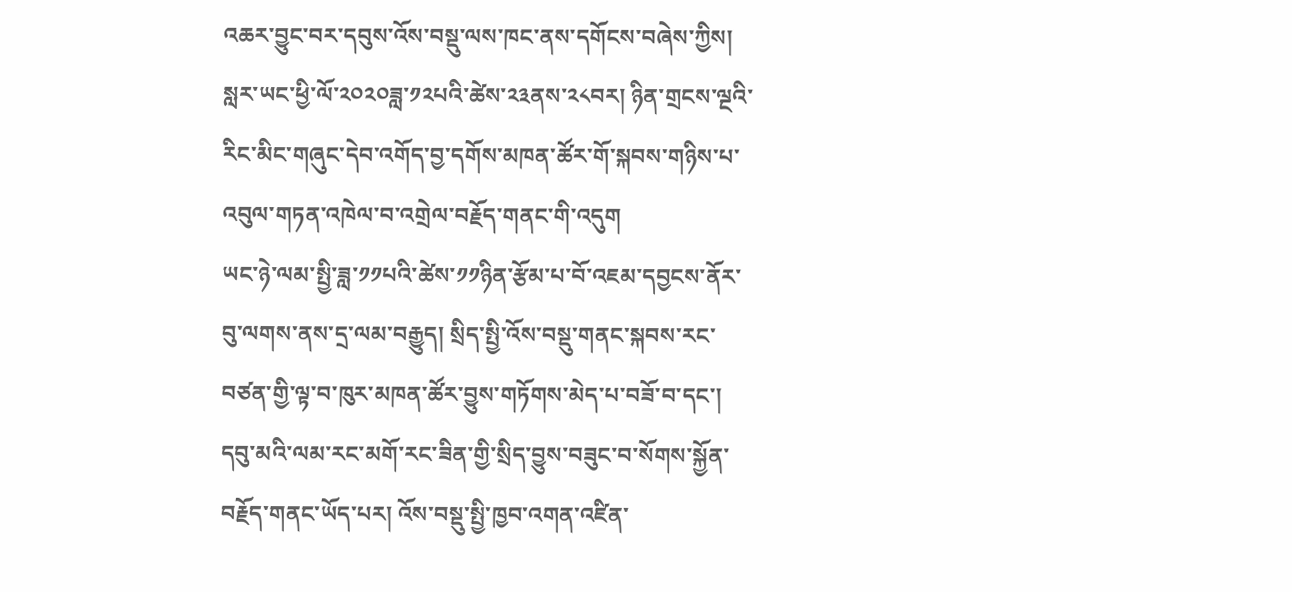འཆར་བྱུང་བར་དབུས་འོས་བསྡུ་ལས་ཁང་ནས་དགོངས་བཞེས་ཀྱིས། སླར་ཡང་ཕྱི་ལོ་༢༠༢༠ཟླ་༡༢པའི་ཚེས་༢༣ནས་༢༨བར། ཉིན་གྲངས་ལྔའི་རིང་མིང་གཞུང་དེབ་འགོད་བྱ་དགོས་མཁན་ཚོར་གོ་སྐབས་གཉིས་པ་འབུལ་གཏན་འཁེལ་བ་འགྲེལ་བརྗོད་གནང་གི་འདུག
ཡང་ཉེ་ལམ་སྤྱི་ཟླ་༡༡པའི་ཚེས་༡༡ཉིན་རྩོམ་པ་བོ་འཇམ་དབྱངས་ནོར་བུ་ལགས་ནས་དྲ་ལམ་བརྒྱུད། སྲིད་སྤྱི་འོས་བསྡུ་གནང་སྐབས་རང་བཙན་གྱི་ལྟ་བ་ཁུར་མཁན་ཚོར་བྱུས་གཏོགས་མེད་པ་བཟོ་བ་དང་། དབུ་མའི་ལམ་རང་མགོ་རང་ཟིན་གྱི་སྲིད་བྱུས་བཟུང་བ་སོགས་སྐྱོན་བརྗོད་གནང་ཡོད་པར། འོས་བསྡུ་སྤྱི་ཁྱབ་འགན་འཛིན་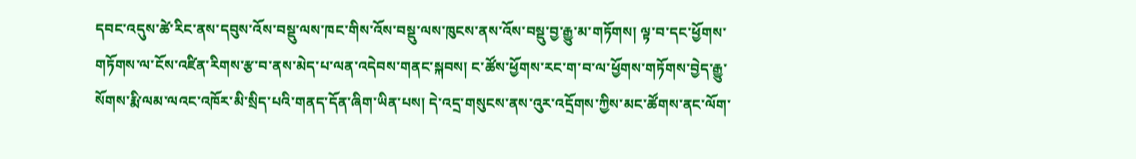དབང་འདུས་ཚེ་རིང་ནས་དབུས་འོས་བསྡུ་ལས་ཁང་གིས་འོས་བསྡུ་ལས་ཁུངས་ནས་འོས་བསྡུ་བྱ་རྒྱུ་མ་གཏོགས། ལྟ་བ་དང་ཕྱོགས་གཏོགས་ལ་ངོས་འཛིན་རིགས་རྩ་བ་ནས་མེད་པ་ལན་འདེབས་གནང་སྐབས། ང་ཚོས་ཕྱོགས་རང་ག་བ་ལ་ཕྱོགས་གཏོགས་བྱེད་རྒྱུ་སོགས་རྨི་ལམ་ལའང་འཁོར་མི་སྲིད་པའི་གནད་དོན་ཞིག་ཡིན་པས། དེ་འདྲ་གསུངས་ནས་འུར་འདྲོགས་ཀྱིས་མང་ཚོགས་ནང་ལོག་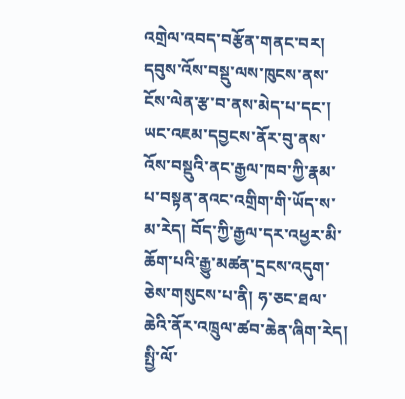འགྲེལ་འབད་བརྩོན་གནང་བར། དབུས་འོས་བསྡུ་ལས་ཁུངས་ནས་ངོས་ལེན་རྩ་བ་ནས་མེད་པ་དང་། ཡང་འཇམ་དབྱངས་ནོར་བུ་ནས་འོས་བསྡུའི་ནང་རྒྱལ་ཁབ་ཀྱི་རྣམ་པ་བསྟན་ནའང་འགྲིག་གི་ཡོད་ས་མ་རེད། བོད་ཀྱི་རྒྱལ་དར་འཕྱར་མི་ཆོག་པའི་རྒྱུ་མཚན་དྲངས་འདུག་ཅེས་གསུངས་པ་ནི། ཧ་ཅང་ཐལ་ཆེའི་ནོར་འཁྲུལ་ཚབ་ཆེན་ཞིག་རེད། སྤྱི་ལོ་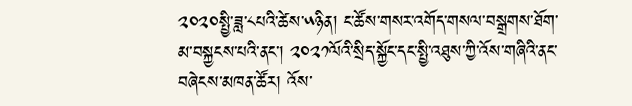༢༠༢༠སྤྱི་ཟླ་༨པའི་ཚེས་༥ཉིན། ང་ཚོས་གསར་འགོད་གསལ་བསྒྲགས་ཐོག་མ་བསྐྱངས་པའི་ནང་། ༢༠༢༡ལོའི་སྲིད་སྐྱོང་དང་སྤྱི་འཐུས་ཀྱི་འོས་གཞིའི་ནང་བཞེངས་མཁན་ཚོར། འོས་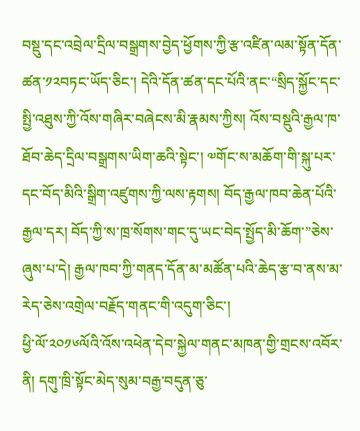བསྡུ་དང་འབྲེལ་དྲིལ་བསྒྲགས་བྱེད་ཕྱོགས་ཀྱི་རྩ་འཛིན་ལམ་སྟོན་དོན་ཚན་༡༢བཏང་ཡོད་ཅིང་། དེའི་དོན་ཚན་དང་པོའི་ནང་“སྲིད་སྐྱོང་དང་སྤྱི་འཐུས་ཀྱི་འོས་གཞིར་བཞེངས་མི་རྣམས་ཀྱིས། འོས་བསྡུའི་རྒྱལ་ཁ་ཐོབ་ཆེད་དྲིལ་བསྒྲགས་ཡིག་ཆའི་སྟེང་། ༧གོང་ས་མཆོག་གི་སྐུ་པར་དང་བོད་མིའི་སྒྲིག་འཛུགས་ཀྱི་ལས་རྟགས། བོད་རྒྱལ་ཁབ་ཆེན་པོའི་རྒྱལ་དར། བོད་ཀྱི་ས་ཁྲ་སོགས་གང་དུ་ཡང་བེད་སྤྱོད་མི་ཆོག་”ཅེས་ཞུས་པ་དེ། རྒྱལ་ཁབ་ཀྱི་གནད་དོན་མ་མཚོན་པའི་ཆེད་རྩ་བ་ནས་མ་རེད་ཅེས་འགྲེལ་བརྗོད་གནང་གི་འདུག་ཅིང་།
ཕྱི་ལོ་༢༠༡༦ལོའི་འོས་འཕེན་དེབ་སྐྱེལ་གནང་མཁན་གྱི་གྲངས་འབོར་ནི། དགུ་ཁྲི་སྟོང་མེད་སུམ་བརྒྱ་བདུན་ཅུ་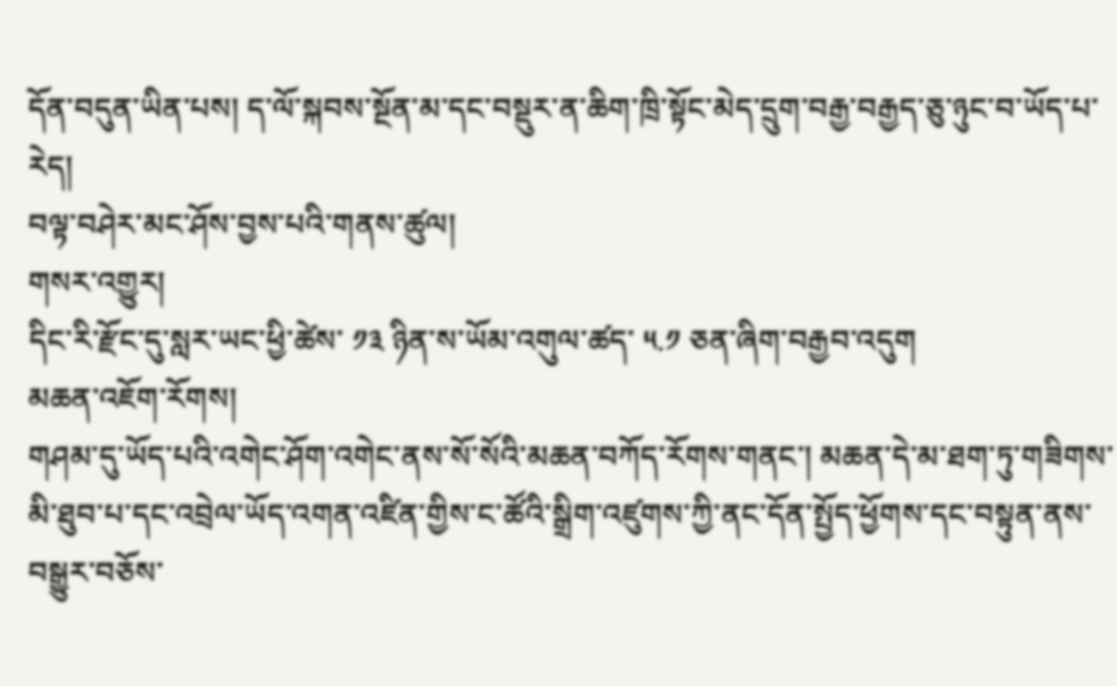དོན་བདུན་ཡིན་པས། ད་ལོ་སྐབས་སྔོན་མ་དང་བསྡུར་ན་ཆིག་ཁྲི་སྟོང་མེད་དྲུག་བརྒྱ་བརྒྱད་ཅུ་ཉུང་བ་ཡོད་པ་རེད།
བལྟ་བཤེར་མང་ཤོས་བྱས་པའི་གནས་ཚུལ།
གསར་འགྱུར།
དིང་རི་རྫོང་དུ་སླར་ཡང་ཕྱི་ཚེས་ ༡༣ ཉིན་ས་ཡོམ་འགུལ་ཚད་ ༥.༡ ཅན་ཞིག་བརྒྱབ་འདུག
མཆན་འཇོག་རོགས།
གཤམ་དུ་ཡོད་པའི་འགེང་ཤོག་འགེང་ནས་སོ་སོའི་མཆན་བཀོད་རོགས་གནང་། མཆན་དེ་མ་ཐག་ཏུ་གཟིགས་མི་ཐུབ་པ་དང་འབྲེལ་ཡོད་འགན་འཛིན་གྱིས་ང་ཚོའི་སྒྲིག་འཛུགས་ཀྱི་ནང་དོན་སྤྱོད་ཕྱོགས་དང་བསྟུན་ནས་བསྒྱུར་བཅོས་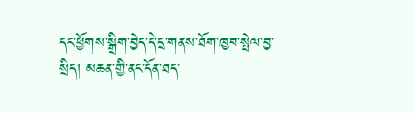དང་ཕྱོགས་སྒྲིག་བྱེད་དེ་དྲ་གནས་ཐོག་ཁྱབ་སྤེལ་བྱ་སྲིད། མཆན་གྱི་ནང་དོན་ཐད་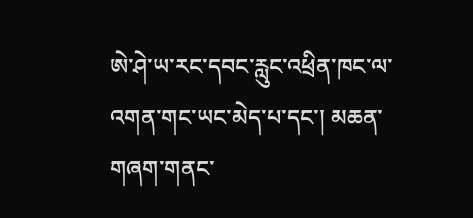ཨེ་ཤེ་ཡ་རང་དབང་རླུང་འཕྲིན་ཁང་ལ་འགན་གང་ཡང་མེད་པ་དང་། མཆན་གཞག་གནང་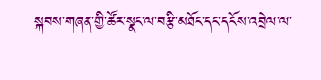སྐབས་གཞན་གྱི་ཚོར་སྣང་ལ་བརྩི་མཐོང་དང་དངོས་འབྲེལ་ལ་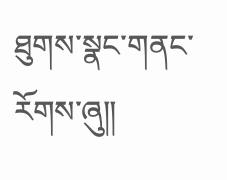ཐུགས་སྣང་གནང་རོགས་ཞུ༎